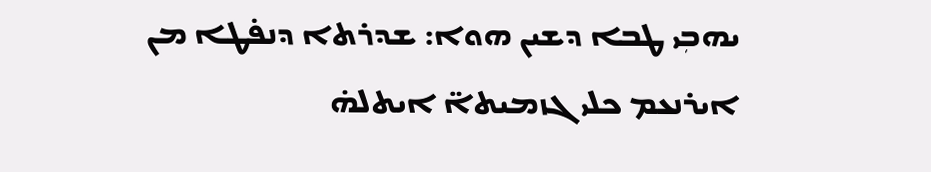ܝܗܒܼܝ ܛܒܐ ܕܫܝܢ ܗܘܐ: ܫܕܪܬܐ ܕܢܦ̇ܛܐ ܡܢ ܐܝܪܢܥܡ ܟܠܝ ܓܙܡܝܬܐ̈ ܐܝܬܠܗ̇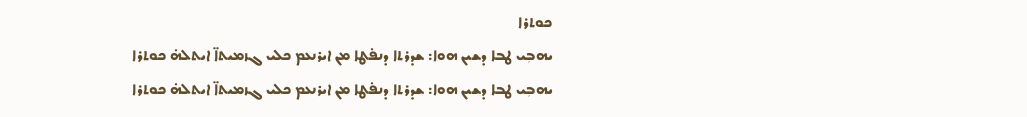ܟܘܬܪܐ
ܝܗܒܼܝ ܛܒܐ ܕܫܝܢ ܗܘܐ: ܫܕܪܬܐ ܕܢܦ̇ܛܐ ܡܢ ܐܝܪܢܥܡ ܟܠܝ ܓܙܡܝܬܐ̈ ܐܝܬܠܗ̇ ܟܘܬܪܐ
ܝܗܒܼܝ ܛܒܐ ܕܫܝܢ ܗܘܐ: ܫܕܪܬܐ ܕܢܦ̇ܛܐ ܡܢ ܐܝܪܢܥܡ ܟܠܝ ܓܙܡܝܬܐ̈ ܐܝܬܠܗ̇ ܟܘܬܪܐ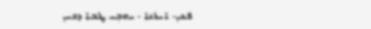ܦܟܢ- ܐܝܪܢܐ - ܝܗܒܼܝ ܛܒܐ ܕܫܝܢ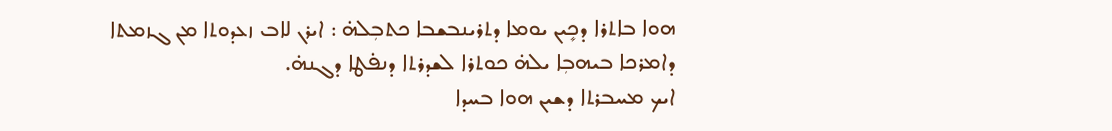ܗܘܐ ܒܐܬܪܐ ܕܟܻܝܢ ܝܘܡܐ ܕܬܪܝܢܒܫܒܐ ܟܬܒܼܠܗ̇ : ܐܝܪܢ ܠܐܒ ܙܥܕܘܬܐ ܡܢ ܓܙܡܬܐ ܕܐܡܪܟܐ ܒܝܗܒܼܐ ܝܠܗ̇ ܟܘܬܪܐ ܠܫܕܪܬܐ ܕܢܦ̇ܛܐ ܕܓܢܗ̇.
ܐܝܟ ܡܚܒܪܬܐ ܕܫܝܢ ܗܘܐ ܒܚܕܐ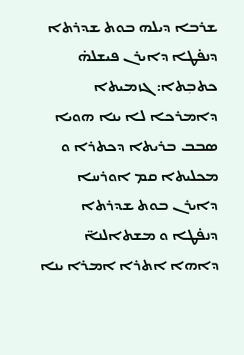ܫܪܒܐ ܕܝܠܗ ܒܘܬ ܫܕܪܬܐ ܕܢܦ̇ܛܐ ܕܐܝܪܢ ܦܝܫܠܗ̇ ܟܬܒܼܬܐ: ܓܙܡܝܬܐ ܕܐܡܪܟܐ ܠܐ ܝܢܐ ܗܘܝܐ ܣܒܒ ܒܪܝܬܐ ܕܟܬܪܐ ܘ ܡܟܠܝܬܐ ܩܡ ܐܘܪܚܐ ܕܐܝܪܢ ܒܘܬ ܫܕܪܬܐ ܕܢܦ̇ܛܐ ܘ ܡܫܬܐܠܢܐ̈ ܕܐܗܐ ܐܬܪܐ ܐܡܪܐ ܝܢܐ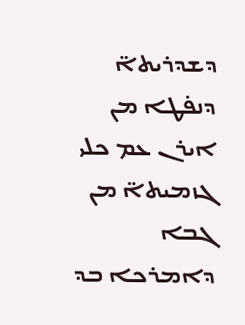ܕܫܕܪܝܬܐ̈ ܕܢܦ̇ܛܐ ܡܢ ܐܝܪܢ ܥܡ ܟܠܝ ܓܙܡܝܬܐ̈ ܡܢ ܓܒܐ ܕܐܡܪܟܐ ܒܕ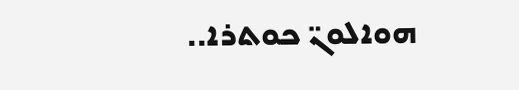ܗܘܐܠܘܢ̈ ܟܘܬܪܐ..